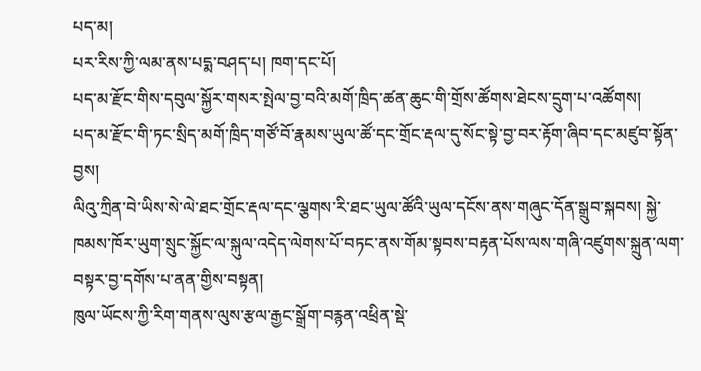པད་མ།
པར་རིས་ཀྱི་ལམ་ནས་པདྨ་བཤད་པ། ཁག་དང་པོ།
པད་མ་རྫོང་གིས་དབུལ་སྐྱོར་གསར་སྤེལ་བྱ་བའི་མགོ་ཁྲིད་ཚན་ཆུང་གི་གྲོས་ཚོགས་ཐེངས་དྲུག་པ་འཚོགས།
པད་མ་རྫོང་གི་ཏང་སྲིད་མགོ་ཁྲིད་གཙོ་བོ་རྣམས་ཡུལ་ཚོ་དང་གྲོང་རྡལ་དུ་སོང་སྟེ་བྱ་བར་རྟོག་ཞིབ་དང་མཛུབ་སྟོན་བྱས།
ལིའུ་ཀྲིན་བེ་ཡིས་སེ་ལེ་ཐང་གྲོང་རྡལ་དང་ལྕགས་རི་ཐང་ཡུལ་ཚོའི་ཡུལ་དངོས་ནས་གཞུང་དོན་སྒྲུབ་སྐབས། སྐྱེ་ཁམས་ཁོར་ཡུག་སྲུང་སྐྱོང་ལ་སྐུལ་འདེད་ལེགས་པོ་བཏང་ནས་གོམ་སྟབས་བརྟན་པོས་ལས་གཞི་འཛུགས་སྐྲུན་ལག་བསྟར་བྱ་དགོས་པ་ནན་གྱིས་བསྟན།
ཁུལ་ཡོངས་ཀྱི་རིག་གནས་ལུས་རྩལ་རྒྱང་སྒྲོག་བརྙན་འཕྲིན་སྡེ་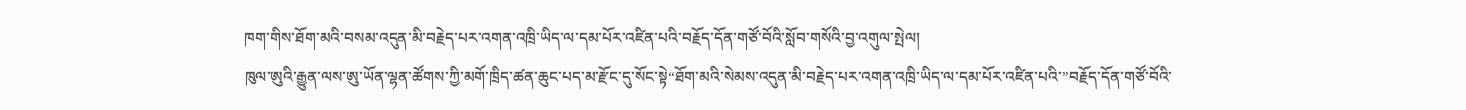ཁག་གིས་ཐོག་མའི་བསམ་འདུན་མི་བརྗེད་པར་འགན་འཁྲི་ཡིད་ལ་དམ་པོར་འཛིན་པའི་བརྗོད་དོན་གཙོ་བོའི་སློབ་གསོའི་བྱ་འགུལ་སྤེལ།
ཁུལ་ཨུའི་རྒྱུན་ལས་ཨུ་ཡོན་ལྷན་ཚོགས་ཀྱི་མགོ་ཁྲིད་ཚན་ཆུང་པད་མ་རྫོང་དུ་སོང་སྟེ“ཐོག་མའི་སེམས་འདུན་མི་བརྗེད་པར་འགན་འཁྲི་ཡིད་ལ་དམ་པོར་འཛིན་པའི་”བརྗོད་དོན་གཙོ་བོའི་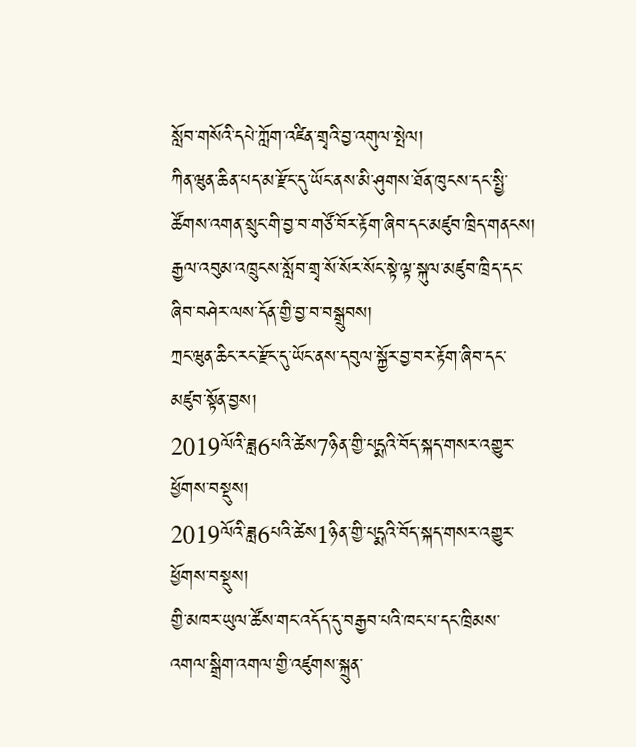སློབ་གསོའི་དཔེ་ཀློག་འཛིན་གྲྭའི་བྱ་འགུལ་སྤེལ།
ཀིན་ཝུན་ཆིན་པད་མ་རྫོང་དུ་ཡོང་ནས་མི་ཤུགས་ཐོན་ཁུངས་དང་སྤྱི་ཚོགས་འགན་སྲུང་གི་བྱ་བ་གཙོ་བོར་རྟོག་ཞིབ་དང་མཛུབ་ཁྲིད་གནངས།
རྒྱལ་འབུམ་འཁྲུངས་སློབ་གྲྭ་སོ་སོར་སོང་སྟེ་ལྟ་སྐུལ་མཛུབ་ཁྲིད་དང་ཞིབ་བཤེར་ལས་དོན་གྱི་བྱ་བ་བསྒྲུབས།
ཀྲང་ཝུན་ཆིང་རང་རྫོང་དུ་ཡོང་ནས་དབུལ་སྐྱོར་བྱ་བར་རྟོག་ཞིབ་དང་མཛུབ་སྟོན་བྱས།
2019ལོའི་ཟླ6པའི་ཚེས7ཉིན་གྱི་པདྨའི་བོད་སྐད་གསར་འགྱུར་ཕྱོགས་བསྡུས།
2019ལོའི་ཟླ6པའི་ཚེས1ཉིན་གྱི་པདྨའི་བོད་སྐད་གསར་འགྱུར་ཕྱོགས་བསྡུས།
གྱི་མཁར་ཡུལ་ཚོས་གང་འདོད་དུ་བརྒྱབ་པའི་ཁང་པ་དང་ཁྲིམས་འགལ་སྒྲིག་འགལ་གྱི་འཛུགས་སྐྲུན་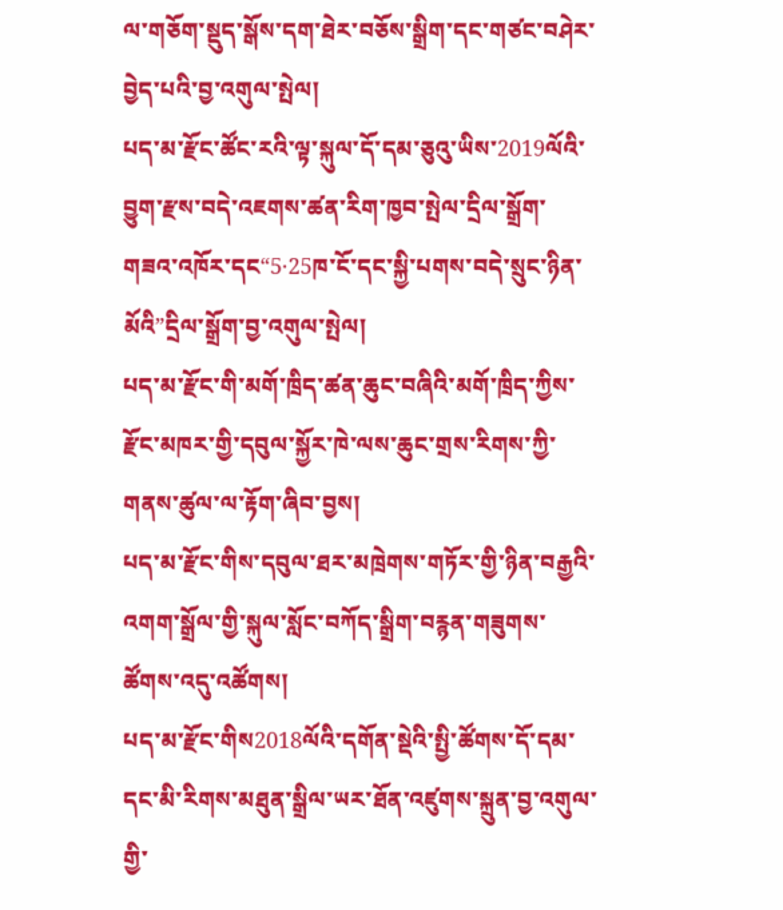ལ་གཅོག་སྡུད་སྒོས་དག་ཐེར་བཅོས་སྒྲིག་དང་གཙང་བཤེར་བྱེད་པའི་བྱ་འགུལ་སྤེལ།
པད་མ་རྫོང་ཚོང་རའི་ལྟ་སྐུལ་དོ་དམ་ཅུའུ་ཡིས་2019ལོའི་བྱུག་རྫས་བདེ་འཇགས་ཚན་རིག་ཁྱབ་སྤེལ་དྲིལ་སྒྲོག་གཟའ་འཁོར་དང“5·25ཁ་ངོ་དང་སྐྱི་པགས་བདེ་སྲུང་ཉིན་མོའི”དྲིལ་སྒྲོག་བྱ་འགུལ་སྤེལ།
པད་མ་རྫོང་གི་མགོ་ཁྲིད་ཚན་ཆུང་བཞིའི་མགོ་ཁྲིད་ཀྱིས་རྫོང་མཁར་གྱི་དབུལ་སྐྱོར་ཁེ་ལས་ཆུང་གྲས་རིགས་ཀྱི་གནས་ཚུལ་ལ་རྟོག་ཞིབ་བྱས།
པད་མ་རྫོང་གིས་དབུལ་ཐར་མཁྲེགས་གཏོར་གྱི་ཉིན་བརྒྱའི་འགག་སྒྲོལ་གྱི་སྐུལ་སློང་བཀོད་སྒྲིག་བརྙན་གཟུགས་ཚོགས་འདུ་འཚོགས།
པད་མ་རྫོང་གིས2018ལོའི་དགོན་སྡེའི་སྤྱི་ཚོགས་དོ་དམ་དང་མི་རིགས་མཐུན་སྒྲིལ་ཡར་ཐོན་འཛུགས་སྐྲུན་བྱ་འགུལ་གྱི་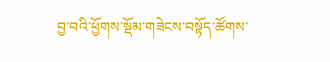བྱ་བའི་ཕྱོགས་སྡོམ་གཟེངས་བསྟོད་ཚོགས་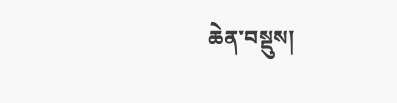ཆེན་བསྡུས།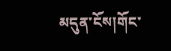མདུན་ངོས།གོང་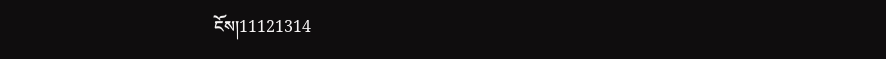ངོས།11121314